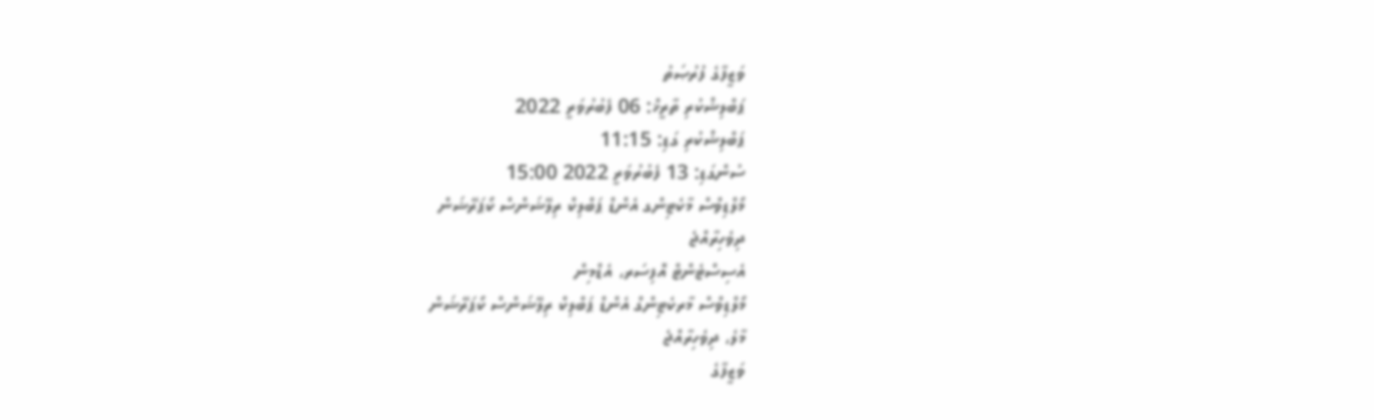ވަޒީފާގެ ފުރުޞަތު
ޕަބްލިޝްކުރި ތާރީޚް: 06 ފެބުރުވަރީ 2022
ޕަބްލިޝްކުރި ގަޑި: 11:15
ސުންގަޑި: 13 ފެބުރުވަރީ 2022 15:00
މޯލްޑިވްސް މާކެޓިންގ އެންޑް ޕަބްލިކް ރިލޭޝަންސް ކޯޕަރޭޝަން
ދިވެހިރާއްޖެ
އެސިސްޓެންޓް އޮފިސަރ، އެޑްމިން
މޯލްޑިވްސް މާރކެޓިންގް އެންޑް ޕަބްލިކް ރިލޭޝަންސް ކޯޕަރޭޝަން
މާލެ، ދިވެހިރާއްޖެ
ވަޒީފާގެ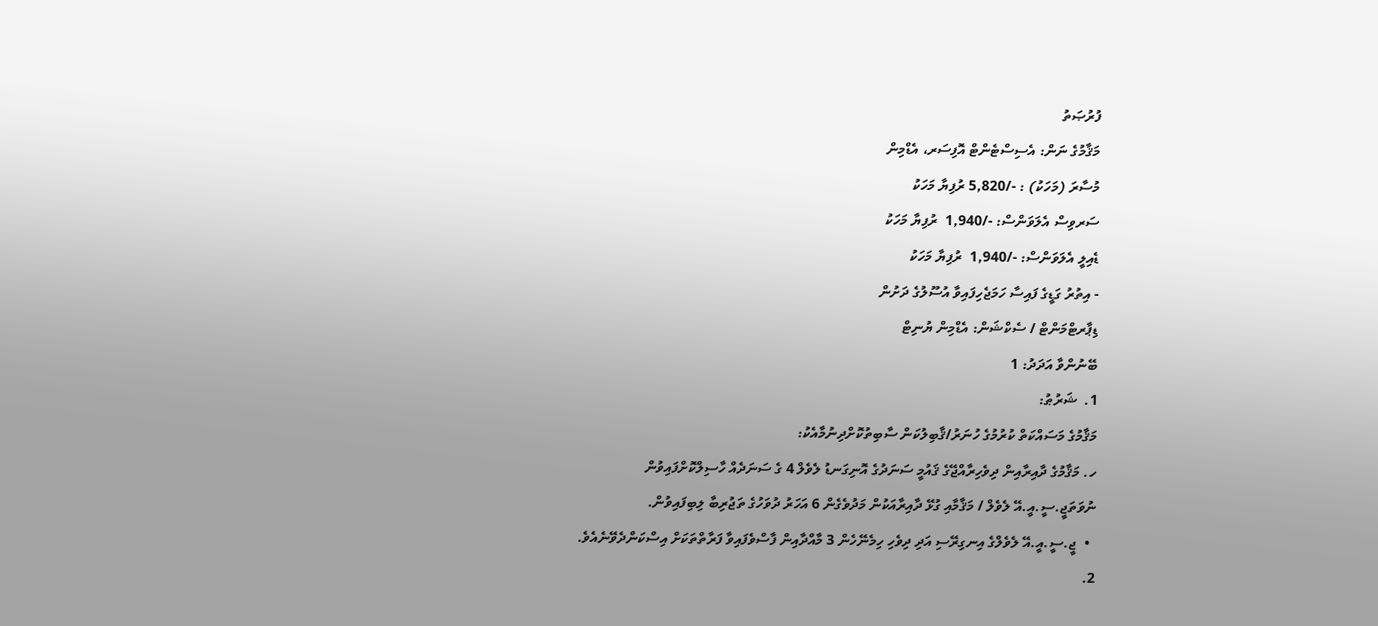ފުރުޞަތު
މަޤާމުގެ ނަން: އެސިސްޓެންޓް އޮފިސަރ، އެޑްމިން
މުސާރަ (މަހަކު) : -/5,820 ރުފިޔާ މަހަކު
ސަރވިސް އެލަވަންސް: -/1,940  ރުފިޔާ މަހަކު
ޑެއިލީ އެލަވަންސް: -/1,940  ރުފިޔާ މަހަކު
- އިތުރު ގަޑީގެ ފައިސާ ހަމަޖެހިފައިވާ އުސޫލުގެ ދަށުން
ޑިޕާރޓްމަންޓް / ސެކްޝަން: އެޑްމިން ޔުނިޓް
ބޭނުންވާ އަދަދު: 1
1.  ޝަރުޠު:
މަޤާމުގެ މަސައްކަތް ކުރުމުގެ ހުނަރު/ޤާބިލުކަން ސާބިތުކޮށްދިނުމާއެކު:
ހ. މަޤާމުގެ ދާއިރާއިން ދިވެހިރާއްޖޭގެ ޤައުމީ ސަނަދުގެ އޮނިގަނޑު ލެވެލް 4 ގެ ސަނަދެއް ހާސިލްކޮށްފައިވުން
ނުވަތަޖީ.ސީ.އީ.އޭ ލެވެލް / މަޤާމާއި ގުޅޭ ދާއިރާއަކުން މަދުވެގެން 6 އަހަރު ދުވަހުގެ ތަޖުރިބާ ލިބިފައިވުން.
  •  ޖީ.ސީ.އީ.އޭ ލެވެލްގެ އިނގިރޭސި އަދި ދިވެހި ހިމެނޭހެން 3 މާއްދާއިން ފާސްވެފައިވާ ފަރާތްތަކަށް އިސްކަންދެވޭނެއެވެ.
2.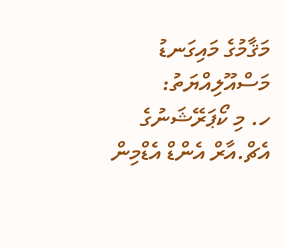މަޤާމުގެ މައިގަނޑު މަސްއޫލިއްޔަތު:
ހ. މި ކޯޕަރޭޝަނުގެ އެޗް.އާރް އެންޑް އެޑްމިން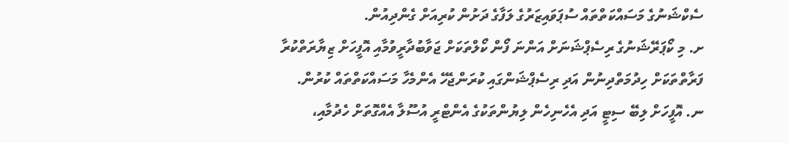ސެކްޝަނުގެ މަސައްކަތްތައް ސުޕަވައިޒަރުގެ ލަފާގެ ދަށުން ކުރިއަށް ގެންދިއުން.
ށ. މި ކޯޕަރޭޝަނުގެ ރިސެޕްޝަނަށް އަންނަ ފޯން ކޯލްތަކަށް ޖަވާބުދާރީވުމާއި އޮފީހަށް ޒިޔާރަތްކުރާ ފަރާތްތަކަށް ހިދުމަތްދިނުން އަދި ރިސެޕްޝަންގައި ކުރަންޖެހޭ އެންމެހާ މަސައްކަތްތައް ކުރުން.
ނ. އޮފީހަށް ލިބޭ ސިޓީ އަދި އެހެނިހެން ލިޔުންތަކުގެ އެންޓްރީ އުސޫލާ އެއްގޮތަށް ހެދުމާއި،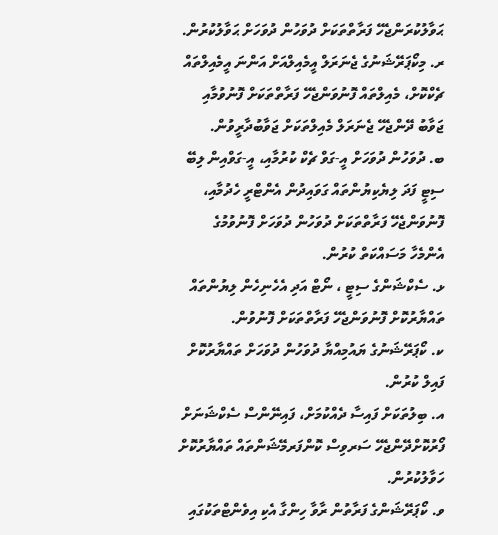ޙަވާލުކުރަންޖެހޭ ފަރާތްތަކަށް ދުވަހުން ދުވަހަށް ޙަވާލުކުރުން.
ރ. މިކޯޕަރޭޝަނުގެ ޖެނަރަލް އީމެއިލްއަށް އަންނަ އީމެއިލްތައް ޗެކްކޮށް، މެއިލްތައް ފޮނުވަންޖެހޭ ފަރާތްތަކަށް ފޮނުވުމާއި ޖަވާބު ދޭންޖެހޭ ޖެނަރަލް މެއިލްތަކަށް ޖަވާބުދާރީވުން.
ބ. ދުވަހުން ދުވަހަށް އީ-ގަވް ޗެކް ކުރުމާއި، އީ-ގަވްއިން ލިބޭ ސިޓީ ފަދަ ލިޔެކިޔުންތައް ގަވައިދުން އެންޓްރީ ހެދުމާއި، ފޮނުވަންޖެހޭ ފަރާތްތަކަށް ދުވަހުން ދުވަހަށް ފޮނުވުމުގެ އެންމެހާ މަސައްކަތް ކުރުން.
ޅ. ސެކްޝަންގެ ސިޓީ ، ނޯޓް އަދި އެހެނިހެން ލިޔުންތައް ތައްޔާރުކޮށް ފޮނުވަންޖެހޭ ފަރާތްތަކަށް ފޮނުވުން.
ކ. ކޯޕަރޭޝަނުގެ ޔައުމިއްޔާ ދުވަހުން ދުވަހަށް ތައްޔާރުކޮށް ފައިލް ކުރުން.
އ. ބިލުތަކަށް ފައިސާ ދެއްކުމަށް، ފައިނޭންސް ސެކްޝަނަށް ފޯރުކޮށްދޭންޖެހޭ ސަރވިސް ކޮންފަރމޭޝަންތައް ތައްޔާރުކޮށް ހަވާލުކުރުން.
ވ. ކޯޕަރޭޝަންގެ ފަރާތުން ރާވާ ހިންގާ އެކި އިވެންޓްތަކުގައި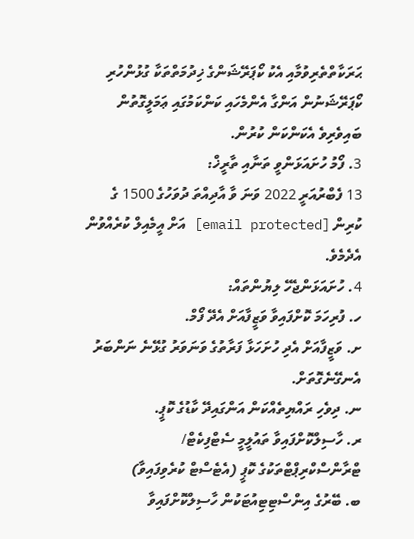ޙަރަކާތްތެރިވުމާއި އެކު ކޯޕަރޭޝަންގެ ޚިދުމަތްތަކާ ގުޅުންހުރި ކޯޕަރޭޝަނުން އަންގާ އެންމެހައި ކަންކަމުގައި ޢަމަލީގޮތުން ބައިވެރިވެ އެކަންކަން ކުރުން.
3. ފޯމު ހުށައަޅަންވީ ތަނާއި ތާރީޚް:
13 ފެބްރުއަރީ 2022 ވަނަ ވާ އާދިއްތަ ދުވަހުގެ 1500 ގެ ކުރިން [email protected] އަށް އީމެއިލް ކުރެއްވުން އެދެމެވެ.
4. ހުށައަޅަންޖެހޭ ލިޔުންތައް:
ހ. ފުރިހަމަ ކޮށްފައިވާ ވަޒީފާއަށް އެދޭ ފޯމް.
ށ. ވަޒީފާއަށް އެދި ހުށަހަޅާ ފަރާތުގެ ވަނަވަރު ގުޅޭނެ ނަންބަރު އެނގޭނެގޮތަށް.
ނ. ދިވެހި ރައްޔިތެއްކަން އަންގައިދޭ ކާޑުގެ ކޮޕީ.
ރ. ހާސިލްކޮށްފައިވާ ތައުލީމީ ސެޓްފިކެޓް/ ޓްރާންސްކްރިޕްޓްތަކުގެ ކޮޕީ (އެޓެސްޓް ކުރެވިފައިވާ)
ބ. ބޭރުގެ އިންސްޓިޓިއުޓަކުން ހާސިލްކޮށްފައިވާ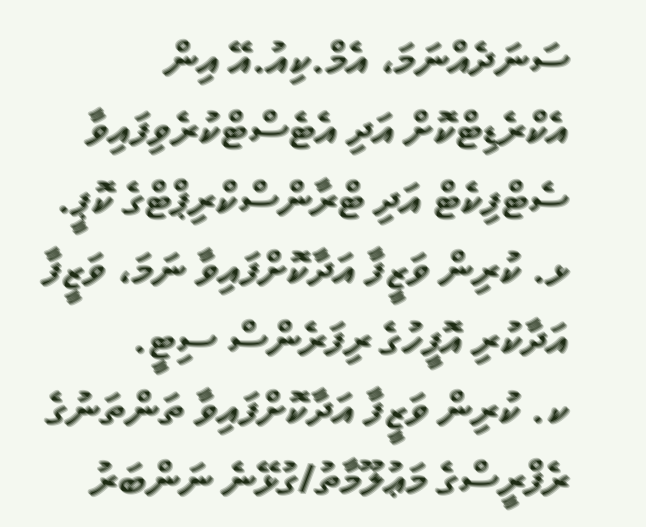ސަނަދެއްނަމަ، އެމް.ކިއު.އޭ އިން އެކްރެޑިޓްކޮށް އަދި އެޓެސްޓްކުރެވިފައިވާ ސެޓްފިކެޓް އަދި ޓްރާންސްކްރިޕްޓްގެ ކޮޕީ.
ޅ. ކުރިން ވަޒީފާ އަދާކޮށްފައިވާ ނަމަ، ވަޒީފާ އަދާކުރި އޮފީހުގެ ރިފަރެންސް ސިޓީ.
ކ. ކުރިން ވަޒީފާ އަދާކޮށްފައިވާ ތަންތަނުގެ ރެފްރީސްގެ މަޢުލޫމާތު/ގުޅޭނެ ނަންބަރު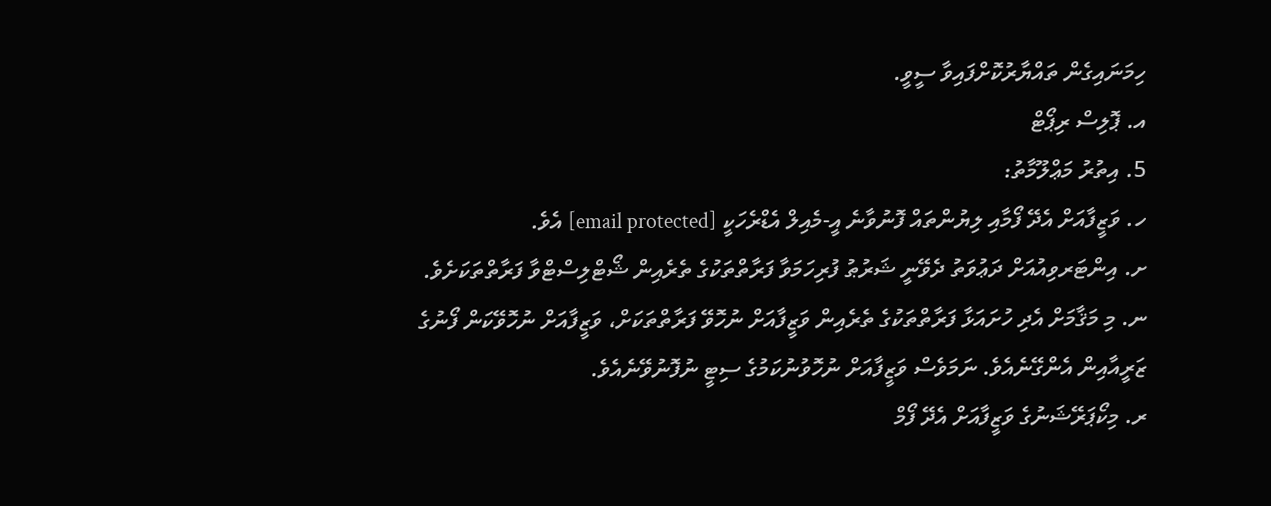ހިމަނައިގެން ތައްޔާރުކޮށްފައިވާ ސީވީ.
އ. ޕޮލިސް ރިޕޯޓް
5. އިތުރު މަޢްލޫމާތު:
ހ. ވަޒީފާއަށް އެދޭ ފޯމާއި ލިޔުންތައް ފޮނުވާނެ އީ-މެއިލް އެޑްރެހަކީ [email protected] އެވެ.
ށ. އިންޓަރވިއުއަށް ދަޢުވަތު ދެވޭނީ ޝަރުޠު ފުރިހަމަވާ ފަރާތްތަކުގެ ތެރެއިން ޝޯޓްލިސްޓްވާ ފަރާތްތަކަށެވެ.
ނ. މި މަޤާމަށް އެދި ހުށައަޅާ ފަރާތްތަކުގެ ތެރެއިން ވަޒީފާއަށް ނުހޮވޭ ފަރާތްތަކަށް، ވަޒީފާއަށް ނުހޮވޭކަން ފޯނުގެ ޒަރީއާއިން އެންގޭނެއެވެ. ނަމަވެސް ވަޒީފާއަށް ނުހޮވުނުކަމުގެ ސިޓީ ނުފޮނުވޭނެއެވެ.
ރ. މިކޯޕަރޭޝަނުގެ ވަޒީފާއަށް އެދޭ ފޯމް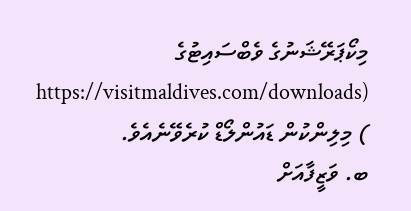މިކޯޕަރޭޝަނުގެ ވެބްސައިޓުގެ (https://visitmaldives.com/downloads ) މިލިންކުން ޑައުންލޯޑް ކުރެވޭނެއެވެ.
ބ. ވަޒީފާއަށް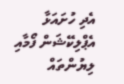އެދި ހުށައަޅާ އެޕްލިކޭޝަން ފޯމާއި ލިޔުންތައް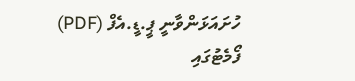ހުށައަޅަންވާނީ ޕީ.ޑީ.އެފް (PDF) ފޯމެޓުގައި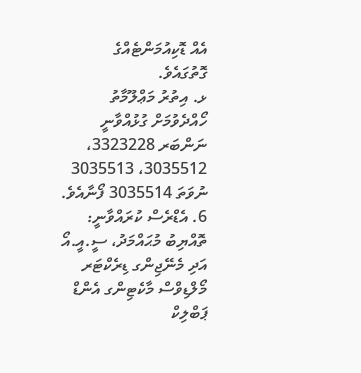އެއް ޑޮކިއުމަންޓެއްގެ ގޮތުގައެވެ.
ޅ. އިތުރު މަޢްލޫމާތު ހޯއްދެވުމަށް ގުޅުއްވާނީ ނަންބަރ 3323228، 3035512، 3035513 ނުވަތަ 3035514 ފޯނާއެވެ.
6. އެޑްރެސް ކުރައްވާނީ:
ތޮއްޔިބު މުޙައްމަދު، ސީ.އީ.އޯ އަދި މެނޭޖިންގ ޑިރެކްޓަރ
މޯލްޑިވްސް މާކެޓިންގ އެންޑް ޕަބްލިކް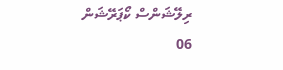ރިލޭޝަންސް ކޯޕަރޭޝަން
06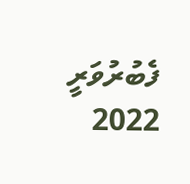ފެބުރުވަރީ 2022